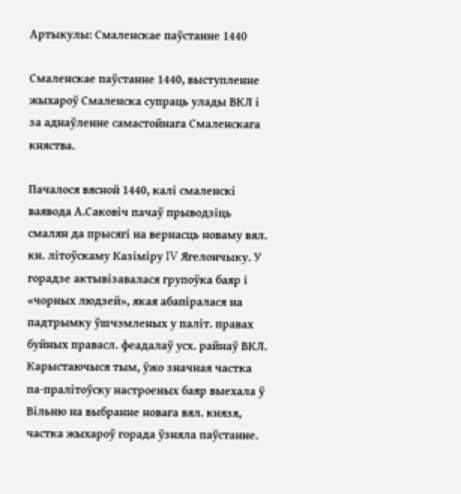Артыкулы: Смаленскае паўстанне 1440

Смаленскае паўстанне 1440, выступленне жыхароў Смаленска супраць улады ВКЛ і за аднаўленне самастойнага Смаленскага княства.

Пачалося вясной 1440, калі смаленскі ваявода А.Саковіч пачаў прыводзіць смалян да прысягі на вернасць новаму вял. кн. літоўскаму Казіміру IV Ягелончыку. У горадзе актывізавалася групоўка баяр і «чорных людзей», якая абапіралася на падтрымку ўшчэмленых у паліт. правах буйных правасл. феадалаў усх. райнаў ВКЛ. Карыстаючыся тым, ўжо значная частка па-пралітоўску настроеных баяр выехала ў Вільню на выбранне новага вял. князя, частка жыхароў горада ўзняла паўстанне.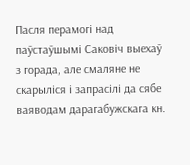Пасля перамогі над паўстаўшымі Саковіч выехаў з горада, але смаляне не скарыліся і запрасілі да сябе ваяводам дарагабужскага кн.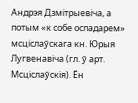Андрэя Дзмітрыевіча, а потым «к собе оспадарем» мсціслаўскага кн. Юрыя Лугвенавіча (гл. ў арт. Мсціслаўскія). Ён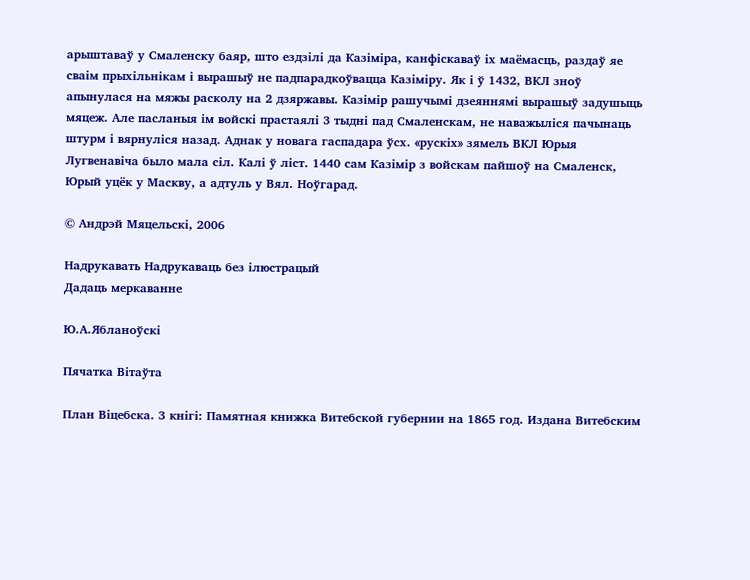арыштаваў у Смаленску баяр, што ездзілі да Казіміра, канфіскаваў іх маёмасць, раздаў яе сваім прыхільнікам і вырашыў не падпарадкоўвацца Казіміру. Як і ў 1432, ВКЛ зноў апынулася на мяжы расколу на 2 дзяржавы. Казімір рашучымі дзеяннямі вырашыў задушыць мяцеж. Але пасланыя ім войскі прастаялі 3 тыдні пад Смаленскам, не наважыліся пачынаць штурм і вярнуліся назад. Аднак у новага гаспадара ўсх. «рускіх» зямель ВКЛ Юрыя Лугвенавіча было мала сіл. Калі ў ліст. 1440 сам Казімір з войскам пайшоў на Смаленск, Юрый уцёк у Маскву, а адтуль у Вял. Ноўгарад.

© Андрэй Мяцельскі, 2006

Надрукавать Надрукаваць без ілюстрацый
Дадаць меркаванне

Ю.А.Ябланоўскі

Пячатка Вітаўта

План Віцебска. З кнігі: Памятная книжка Витебской губернии на 1865 год. Издана Витебским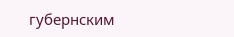губернским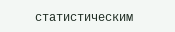статистическим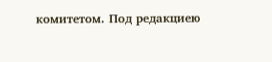комитетом. Под редакциею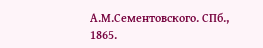А.М.Сементовского. СПб., 1865.